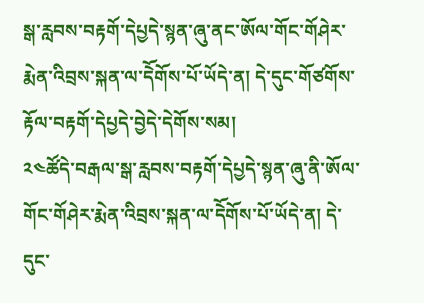སྒ་རླབས་བརྟགོ་དེཔྱདེ་སྙན་ཞུ་ནང་ཨོལ་གོང་གོཤེར་རྨེན་འིབྲས་སྐན་ལ་དེོགོས་པོ་ཡོདེ་ན། དེ་དུང་གོཙགོས་རྟོལ་བརྟགོ་དེཔྱདེ་བྱེདེ་དེགོས་སམ།
༢༤ཚོདེ་བརྒལ་སྒ་རླབས་བརྟགོ་དེཔྱདེ་སྙན་ཞུ་ནི་ཨོལ་གོང་གོཤེར་རྨེན་འིབྲས་སྐན་ལ་དེོགོས་པོ་ཡོདེ་ན། དེ་དུང་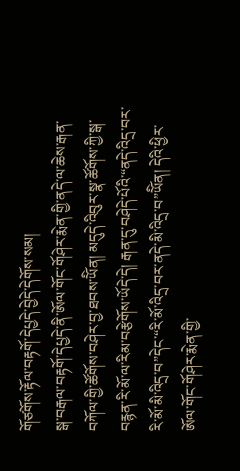གོཙགོས་རྟོལ་བརྟགོ་དེཔྱདེ་བྱེདེ་དེགོས་སམ།
སྒ་བརྒལ་བརྟགོ་དེཔྱདེ་ནི་ཨོལ་གོང་གོཤེར་རྨེན་གྱི་ནདེ་ལ་ཆེས་རྒན་བཀོལ་གྱི་ཚོགོས་བཤེར་བྱ་ཐབས་ཡོིན། མདུདེ་འིབུར་སྣ་ཚོགོས་ཀྱི་སྒ་བརྙན་རི་མོ་ལ་རིམ་བརྩེགོས་ཡོདེ་དེ། རྒན་དུ་བཤེདེ་པོའི་“ནདེ་འིདྲ་བར་རི་མོ་མི་འིདྲ་བ”དེང་“རི་མོ་འིདྲ་བར་ནདེ་མི་འིདྲ་བ”ཡོིན། དེའི་ཕྱིར་ཨོལ་གོང་གོཤེར་རྨེན་གྱི་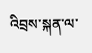འིབྲས་སྐན་ལ་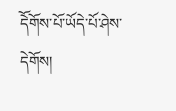དེོགོས་པོ་ཡོདེ་པོ་ཤེས་དེགོས།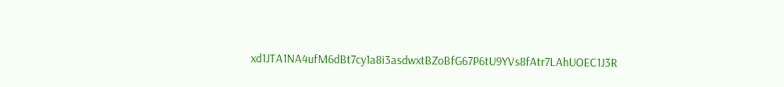xd1JTA1NA4ufM6dBt7cy1a8i3asdwxtBZoBfG67P6tU9YVs8fAtr7LAhUOEC1J3R